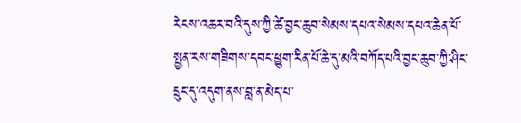རེངས་འཆར་བའི་དུས་ཀྱི་ཚེ་བྱང་ཆུབ་སེམས་དཔའ་སེམས་དཔའ་ཆེན་པོ་སྤྱན་རས་གཟིགས་དབང་ཕྱུག་རིན་པོ་ཆེ་དུ་མའི་བཀོད་པའི་བྱང་ཆུབ་ཀྱི་ཤིང་དྲུང་དུ་འདུག་ནས་བླ་ན་མེད་པ་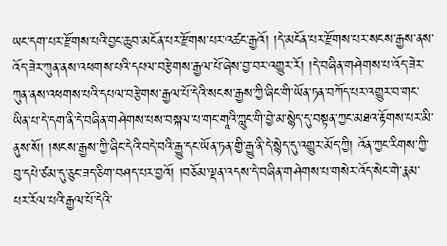ཡང་དག་པར་རྫོགས་པའི་བྱང་ཆུབ་མངོན་པར་རྫོགས་པར་འཚང་རྒྱའོ། །དེ་མངོན་པར་རྫོགས་པར་སངས་རྒྱས་ནས་འོད་ཟེར་ཀུན་ནས་འཕགས་པའི་དཔལ་བརྩེགས་རྒྱལ་པོ་ཞེས་བྱ་བར་འགྱུར་རོ། །དེ་བཞིན་གཤེགས་པ་འོད་ཟེར་ཀུན་ནས་འཕགས་པའི་དཔལ་བརྩེགས་རྒྱལ་པོ་དེའི་སངས་རྒྱས་ཀྱི་ཞིང་གི་ཡོན་ཏན་བཀོད་པར་འགྱུར་བ་གང་ཡིན་པ་དེ་དག་ནི་དེ་བཞིན་གཤེགས་པས་བསྐལ་པ་གང་གཱའི་ཀླུང་གི་བྱེ་མ་སྙེད་དུ་བསྟན་ཀྱང་མཐའ་རྟོགས་པར་མི་ནུས་སོ། །སངས་རྒྱས་ཀྱི་ཞིང་དེའི་བདེ་བའི་རྒྱུ་དང་ཡོན་ཏན་གྱི་རྒྱུ་ནི་དེ་སྙེད་དུ་འགྱུར་མོད་ཀྱི། འོན་ཀྱང་རིགས་ཀྱི་བུ་དཔེ་ཙམ་དུ་ཅུང་ཟད་ཅིག་བཤད་པར་བྱའོ། །བཅོམ་ལྡན་འདས་དེ་བཞིན་གཤེགས་པ་གསེར་འོད་སེང་གེ་རྣམ་པར་རོལ་པའི་རྒྱལ་པོ་དེའི་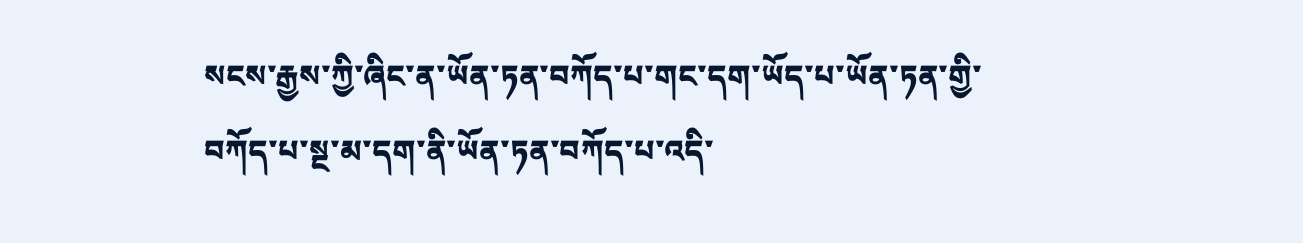སངས་རྒྱས་ཀྱི་ཞིང་ན་ཡོན་ཏན་བཀོད་པ་གང་དག་ཡོད་པ་ཡོན་ཏན་གྱི་བཀོད་པ་སྔ་མ་དག་ནི་ཡོན་ཏན་བཀོད་པ་འདི་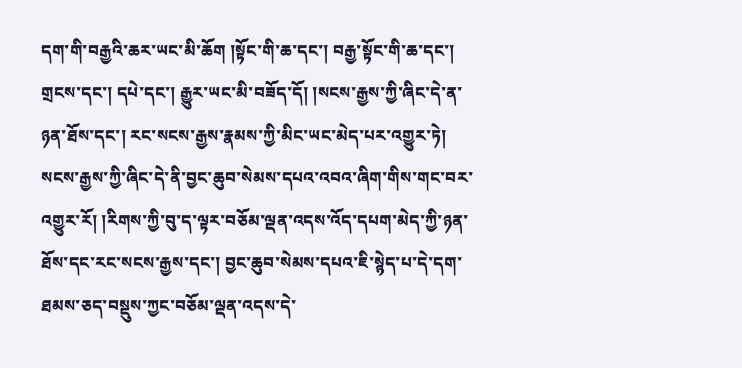དག་གི་བརྒྱའི་ཆར་ཡང་མི་ཆོག །སྟོང་གི་ཆ་དང་། བརྒྱ་སྟོང་གི་ཆ་དང་། གྲངས་དང་། དཔེ་དང་། རྒྱུར་ཡང་མི་བཟོད་དོ། །སངས་རྒྱས་ཀྱི་ཞིང་དེ་ན་ཉན་ཐོས་དང་། རང་སངས་རྒྱས་རྣམས་ཀྱི་མིང་ཡང་མེད་པར་འགྱུར་ཏེ། སངས་རྒྱས་ཀྱི་ཞིང་དེ་ནི་བྱང་ཆུབ་སེམས་དཔའ་འབའ་ཞིག་གིས་གང་བར་འགྱུར་རོ། །རིགས་ཀྱི་བུ་ད་ལྟར་བཅོམ་ལྡན་འདས་འོད་དཔག་མེད་ཀྱི་ཉན་ཐོས་དང་རང་སངས་རྒྱས་དང་། བྱང་ཆུབ་སེམས་དཔའ་ཇི་སྙེད་པ་དེ་དག་ཐམས་ཅད་བསྡུས་ཀྱང་བཅོམ་ལྡན་འདས་དེ་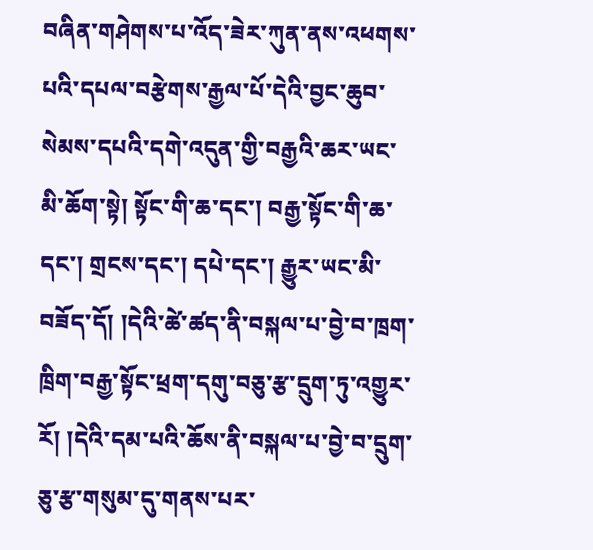བཞིན་གཤེགས་པ་འོད་ཟེར་ཀུན་ནས་འཕགས་པའི་དཔལ་བརྩེགས་རྒྱལ་པོ་དེའི་བྱང་ཆུབ་སེམས་དཔའི་དགེ་འདུན་གྱི་བརྒྱའི་ཆར་ཡང་མི་ཆོག་སྟེ། སྟོང་གི་ཆ་དང་། བརྒྱ་སྟོང་གི་ཆ་དང་། གྲངས་དང་། དཔེ་དང་། རྒྱུར་ཡང་མི་བཟོད་དོ། །དེའི་ཚེ་ཚད་ནི་བསྐལ་པ་བྱེ་བ་ཁྲག་ཁྲིག་བརྒྱ་སྟོང་ཕྲག་དགུ་བཅུ་རྩ་དྲུག་ཏུ་འགྱུར་རོ། །དེའི་དམ་པའི་ཆོས་ནི་བསྐལ་པ་བྱེ་བ་དྲུག་ཅུ་རྩ་གསུམ་དུ་གནས་པར་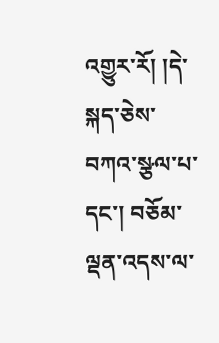འགྱུར་རོ། །དེ་སྐད་ཅེས་བཀའ་སྩལ་པ་དང་། བཅོམ་ལྡན་འདས་ལ་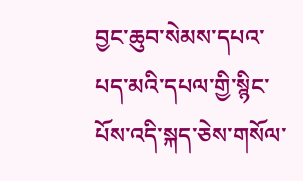བྱང་ཆུབ་སེམས་དཔའ་པད་མའི་དཔལ་གྱི་སྙིང་པོས་འདི་སྐད་ཅེས་གསོལ་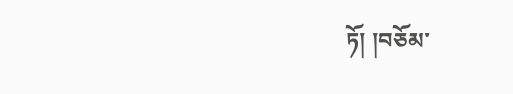ཏོ། །བཅོམ་